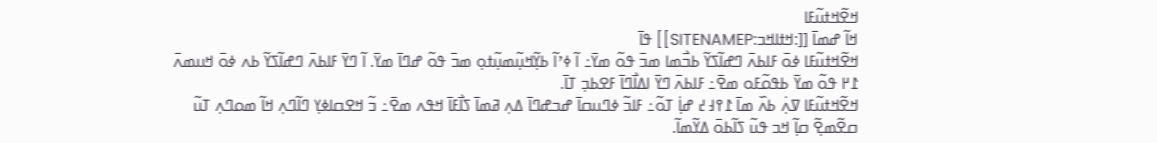ߞߐ߬ߞߙߎ߬ߓߊ
ߞߊ߬ ߝߘߊ߫ [[:ߞߙߊߞߏ:SITENAMEP]] ߟߊ߫
ߞߐ߬ߞߙߎ߬ߓߊ ߦߋ߫ ߓߊߕߍ߫ ߣߝߊ߬ߖߌ߬ ߕߏ߯ߘߊ ߘߏ߫ ߟߋ߬ ߘߌ߫߸ ߊ߬ ߦߴߊ߬ ߕߌ߲߬ߞߎ߲߬ߘߎ߲߬ߙߋ߲ ߘߏ߫ ߟߋ߬ ߝߣߊ߫ ߘߌ߫. ߊ߬ ߣߌ߫ ߓߊߕߍ߫ ߣߝߊ߬ߖߌ߬ ߕߍ ߦߋ߫ ߞߎߘߍ߫ ߁߂ ߟߋ߬ ߘߌ߫ ߕߟߋ߬ߓߋ ߘߐ߫߸ ߓߊߕߍ߫ ߣߌ߫ ߊߡߊ߯ߣߊ߫ ߓߐߕߏ߲ ߠߊ߫.
ߞߐ߬ߞߙߎ߬ߓߊ ߜߍ߲߭ ߕߍ߰ ߘߊ߫ ߁߉߃߄ ߝߊ߲߭ ߠߋ߬߸ ߓߊߏ߬ ߦߣߎߛߊ߫ ߝߏߝߣߊ߫ ߡߍ߲ ߥߘߊ߫ ߖߊ߯ߓߊ߫ ߞߟߍ ߘߐ߫߸ ߏ߬ ߞߐߛߊߦߌ߲ ߣߊ߬ߣߍ߲ ߞߊ߬ ߘߋߣߍ߲ ߠߎ߬ ߛߐ߬ߘߐ߲߬ ߛߊ߲߬ ߞߏ ߟߎ߬ ߖߊ߬ߕߋ߫ ߡߌ߬ߘߊ߬.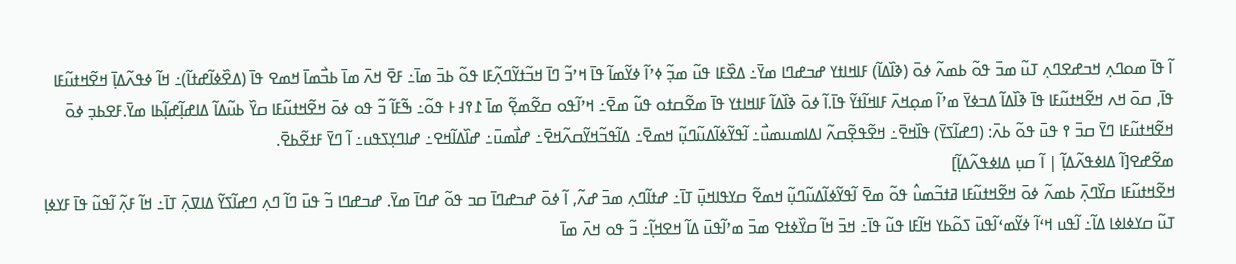ߊ߬ ߟߊ߫ ߘߋߣߍ߲ ߞߏߝߐߣߍ߲ ߠߎ߬ ߘߏ߫ ߟߋ߬ ߕߘߍ߬ ߦߋ߫ (ߢߊ߰ߡߊ߬) ߓߊߞߊߙߌ ߝߏߝߣߊ ߘߌ߫߸ ߡߐ߰ߓߊ ߟߎ߬ ߘߏ߲߬ ߦߴߊ߬ ߦߌ߬ߘߊ߬ ߟߊ߫ ߞߴߏ߬ ߣߊ߫ ߞߏ߬ߙߌ߬ߣߍ߲߬ߓߊ ߟߋ߬ ߕߏ߫ ߘߊ߫߸ ߓߐ߫ ߞߍ߫ ߘߊ߫ ߕߏ߯ߘߊ߫ ߞߘߐ ߟߊ߫ (ߡߐ߰ߦߊ߬ߝߙߊ߬)߸ ߞߊ߬ ߦߟߍ߬ߡߊ߲߫ ߞߐ߬ߞߙߎ߬ߓߊ ߟߊ߫, ߛߋ߫ ߞߍ ߞߐ߬ߞߙߎ߬ߓߊ ߟߊ߫ ߢߊ߰ߡߊ߬ ߡߏߦߌ߫ ߘߴߊ߬ ߘߋ߲ߞߍ߫ ߓߊߞߊ߬ߙߌ߬ ߟߊ߫.ߊ߬ ߦߋ߫ ߢߊ߰ߡߊ߬ ߓߊߞߊߙߌ ߟߊ߫ ߘߐ߬ߛߙߋ ߟߎ߬ ߘߐ߫߸ ߞߴߊ߬ߟߋ ߛߐ߬ߘߐ߲߬ ߘߊ߫ ߁߉߃߅ ߟߋ߬߸ ߒ߬ߓߊ߬ ߏ߬ ߟߋ ߦߋ߫ ߞߐ߬ߞߙߎ߬ߓߊ ߛߌ߰ ߕߎ߬ߡߊ߬ ߡߊߝߊ߲߬ߝߊ߲߬ߕߊ ߘߌ߫.ߓߐߕߏ߲ ߦߋ߫ ߞߐ߬ߞߙߎ߬ߓߊ ߣߌ߫ ߛߏ߫ ߉ ߟߎ߫ ߟߋ߬ ߕߍ߫: (ߣߝߊ߬ߖߌ߫) ߟߊ߰ߞߐ߫߸ ߞߐ߬ߟߐ߲߬ߛߍ߬ ߊߡߊߘߎߘߎ߯߸ ߊ߬ߟߌ߬ߦߊ߬ߡߎ߬ߣߎ߲߬ ߞߘߐ߫߸ ߡߊ߬ߟߏ߬ߞߌ߬ߛߍ߬ߞߐ߫߸ ߝߊ߯ߘߎ߫߸ ߝߊ߰ߡߊ߬ߞߐ߸ ߝߊߣߌ߲ߖߟߎ߸ ߊ߬ ߣߌ߫ ߓߙߐ߬ߕߐ߫.
ߘߐ߬ߝߐ[ߊ߬ ߡߊߦߟߍ߬ߡߊ߲߬ | ߊ߬ ߛߎ߲ ߡߊߦߟߍ߬ߡߊ߲߬]
ߞߐ߬ߞߙߎ߬ߓߊ ߛߌ߰ߣߍ߲߫ ߕߘߍ߬ ߦߋ߫ ߞߐ߬ߞߙߎ߬ߓߊ ߥߙߏ߬ߘߎ߮ ߟߋ߬ ߘߐ߫ ߊ߬ߟߌ߬ߦߊ߬ߡߎ߬ߣߎ߲߬ ߞߘߐ߬ ߛߌߟߊߞߎ߲߫ ߠߊ߫߸ ߝߙߊ߬ߣߍ߲ ߘߏ߫ ߝߍ߬, ߊ߬ ߦߋ߫ ߝߏߝߣߊ߫ ߛߏ ߟߋ߬ ߝߣߊ߫ ߘߌ߫. ߝߏߝߣߊ ߏ߬ ߟߎ߫ ߣߊ߬ ߣߍ߲ ߣߝߊ߬ߖߌ߬ ߡߊߜߍ߲߫ ߠߊ߫߸ ߞߊ߬ ߓߍ߲߬ ߊ߬ߟߎ߬ ߟߊ߫ ߓߌߦߊ߲ ߠߎ߬ ߛߌߦߊߦߊ ߡߊ߬߸ ߊ߬ߟߎ ߞߵߊ߬ ߦߌ߬ߘߵߊ߬ߟߎ߫ ߖߋ߬ߕߌ ߞߊ߬ߓߊ ߟߎ߬ ߟߊ߫߸ ߞߏ߫ ߞߊ߬ ߛߌ߰ߦߙߐ ߘߏ߫ ߘߴߊ߬ߟߎ߫ ߡߊ߬ ߞߐߞߊ߲߬߸ ߏ߬ ߟߋ ߞߍ߫ ߘߊ߫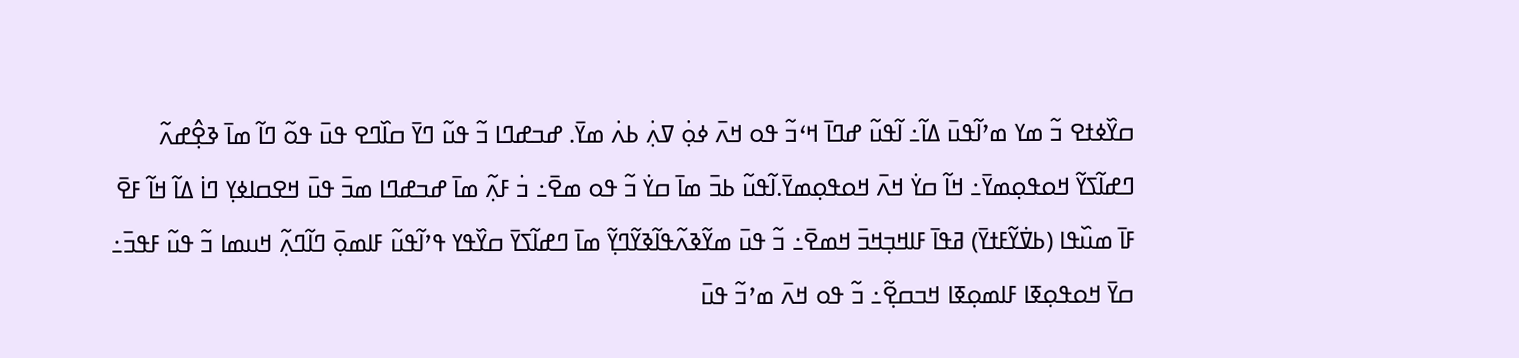ߛߌ߰ߦߙߐ ߏ߬ ߘߌ ߘߴߊ߬ߟߎ߫ ߡߊ߬߸ ߊ߬ߟߎ߬ ߝߣߊ߫ ߞߵߏ߬ ߟߋ ߞߍ߫ ߦߋ߲߭ ߜߍ߲߭ ߕߍ߭ ߘߌ߫. ߝߏߝߣߊ ߏ߬ ߟߎ߬ ߣߌ߫ ߛߊ߰ߣߐ ߟߎ߫ ߟߋ߬ ߣߊ߬ ߘߊ߫ ߢߐ߲߮ߝߍ߬ ߣߝߊ߬ߖߌ߬ ߞߋߟߋ߲ߘߌ߫߸ ߞߊ߬ ߛߌ߭ ߞߍ߫ ߞߋߟߋ߲ߘߌ߫.ߊ߬ߟߎ߬ ߕߏ߫ ߘߊ߫ ߛߌ߭ ߏ߬ ߟߋ ߘߐ߫߸ ߏ߭ ߓߍ߲߬ ߘߊ߫ ߝߏߝߣߊ ߘߏ߫ ߟߎ߫ ߞߐߛߊߦߌ߲ ߣߊ߭ ߡߊ߬ ߞߊ߬ ߓߐ߫ ߓߊ߫ ߘߎ߰ߟߊ (ߕߜ߭ߌ߬ߓߙߌ߫) ߥߟߊ߫ ߓߊߞߏ߲ߞߏ߫ ߞߘߐ߫߸ ߏ߬ ߟߎ߫ ߘߌ߬ߢߍ߬ߟߊ߬ߢߌ߬ߣߌ߲߬ ߘߊ߫ ߣߝߊ߬ߖߌ߫ ߛߌ߰ߟߌ ߟߴߊ߬ߟߎ߬ ߓߊߘߋ߲߫ ߣߊ߬ߣߍ߲߬ ߞߎߘߊ ߏ߬ ߟߎ߬ ߓߟߏ߫߸ ߛߌ߫ ߞߋߟߋ߲ߧߊ ߓߊߘߋ߲ߧߊ ߞߏߛߐ߲߬߸ ߏ߬ ߟߋ ߞߍ߫ ߘߴߏ߬ ߟߎ߫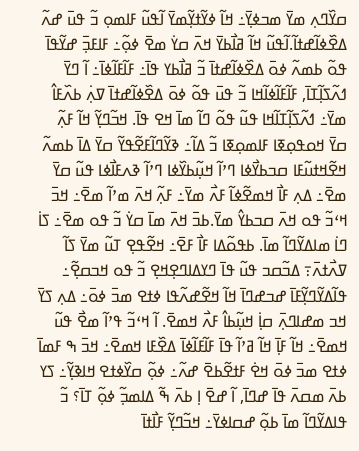ߛߌ߰ߣߍ߲ ߘߌ߫ ߘߏߦߌ߲߫߸ ߞߊ߬ ߦߌ߬ߙߌ߲߬ߘߌ߫ ߊ߬ߟߎ߬ ߓߊߘߋ߲ ߏ߬ ߟߎ߫ ߝߍ߬ ߡߐ߰ߦߊ߬ߝߙߊ߬.ߊ߬ߟߎ߬ ߞߊ߬ ߥߊ߯ߕߌ߫ ߞߍ߫ ߛߌ߭ ߘߐ߫ ߦߋ߲߬߸ ߓߊߓߏ߲߫ ߝߌ߬ߟߊ߫ ߟߋ߬ ߕߘߍ߬ ߦߋ߫ ߡߐ߰ߦߊ߬ߝߙߊ߫ ߏ߬ ߥߊ߯ߕߌ ߟߊ߫߸ ߓߊ߬ߓߊ߬ߦߊ߫߸ ߊ߬ ߣߌ߫ ߗߍ߬ߖߊ߲߬ߠߊ߫, ߓߊ߬ߓߊ߬ߦߊ߬ߞߊ ߏ߬ ߟߎ߫ ߟߋ߬ ߦߋ߫ ߡߐ߰ߦߊ߬ߝߙߊ߫ ߜߍ߲߭ ߕߍ߰ߓߊ߮ ߘߌ߫߸ ߗߍ߬ߖߊ߲߬ߠߊ߬ߞߊ ߟߎ߬ ߟߋ߬ ߣߊ߬ ߘߊ߫ ߞߐ ߟߊ߫. ߞߏ߬ߣߌ߲߬ ߞߊ߬ ߓߍ߲߬ ߛߌ߫ ߞߋߟߋ߲ߧߊ ߓߊߘߋ߲ߧߊ ߏ߬ ߡߊ߬߸ ߢߌ߬ߣߊ߬ߓߐ߬ߟߌ߬ ߛߌ߫ ߡߊ߫ ߕߘߍ߬ ߞߐ߬ߞߙߎ߬ߓߊ ߛߏߕߌ߯ߦߊ ߣߴߊ߬ ߞߎ߲߬ߕߌ߰ߦߊ ߣߴߊ߬ ߢߍߓߊ߯ߦߊ ߟߎ߬ ߛߌ߫ ߘߐ߫߸ ߡߍ߲ ߓߊ߯ ߞߘߐ߬ߦߊ߬ ߓߍ߯ ߘߌ߫߸ ߓߍ߲߬ ߞߍ߫ ߘߴߊ߬ ߘߐ߫߸ ߞߏ߫ ߞߵߏ߬ ߟߋ ߞߍ߫ ߛߏߕߌ߮ ߘߌ߫.ߕߏ߫ ߞߍ߫ ߘߊ߫ ߛߌ߭ ߏ߬ ߟߋ ߘߐ߫߸ ߖߊ߭ ߣߊ߭ ߘߊߡߌ߬ߣߊ߬ ߘߊ߫. ߕߟߋ߬ߡߊ ߓߊ߯ ߓߐ߫߸ ߞߐ߬ߟߐ߲ ߠߎ߬ ߘߌ߫ ߖߊ߬ ߜߍ߯ߙߍ߫߹ ߡߏ߬ߛߏ ߟߎ߬ ߟߊ߫ ߣߌߡߊߣߐ߲ߞߐ߲ ߏ߬ ߟߋ ߞߏߛߐ߲߬߸ ߟߊ߬ߡߌ߬ߣߌ߲߬ߓߊ߫ ߝߏߝߣߊ߫ ߞߊ߬ ߞߐ߬ߝߍ߬ߟߊ ߦߙߐ ߘߏ߫ ߦߋ߫߸ ߡߍ߲ ߖߌ߫ ߞߏ ߘߝߊߣߍ߲߫ ߛߊ߲߭ ߞߎ߲߬ߕߊ߮ ߓߍ߯ ߞߘߐ߫. ߊ߬ ߞߵߏ߬ ߟߴߊ߬ ߘߐ߯ ߟߎ߬ ߞߘߐ߫߸ ߞߊ߬ ߓߊ߲߫ ߞߊ߬ ߥߴߊ߬ ߟߊ߫ ߓߊ߬ߓߊ߬ߦߊ߫ ߡߐ߰ߓߊ ߞߘߐ߫߸ ߞߏ߫ ߒ ߓߘߊ߫ ߦߙߐ ߘߏ߫ ߦߋ߫ ߞߐ߭ ߓߙߐ߬ߕߐ߫ ߝߍ߬߸ ߦߋ߲߬ ߛߌ߰ߦߙߐ ߞߊߢߌ߲߬߸ ߖߌ ߕߍ߫ ߘߛߍ߫ ߟߊ߫ ߝߣߊ߫, ߊ߬ ߝߐ߫ ߊ߲ ߕߍ߫ ߒ߬ ߡߊߘߏ߲߬ ߦߋ߲߬ ߠߊ߫؟ ߏ߬ ߟߊߡߌ߬ߣߊ߬ ߘߊ߫ ߕߋ߲߬ ߝߛߊߦߌ߫߸ ߞߏ߬ߣߌ߲߬ ߓߊ߯ߙߊ߫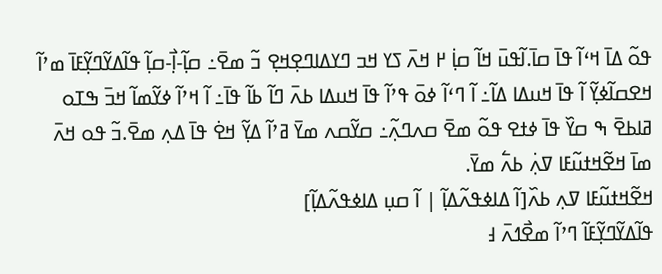ߟߋ߬ ߡߊ߫ ߞߵߊ߬ ߟߊ߫ ߛߊ߫.ߊ߬ߟߎ߫ ߞߊ߬ ߛߊ߲߭ ߂ ߞߍ߫ ߖߌ ߞߏ ߣߌߡߊߣߐ߲ߞߐ߲ ߏ߬ ߘߐ߫߸ ߛߊ߲߬-ߊ߲߯-ߛߊ߲߬ ߟߊ߬ߡߌ߬ߣߌ߲߬ߓߊ߫ ߘߴߊ߬ ߞߐߛߊ߬ߦߌ߲߬ ߊ߬ ߟߊ߫ ߞߎߡߊ ߡߊ߬߸ ߊ߬ ߣߵߊ߬ ߦߋ߫ ߟߴߊ߬ ߟߊ߫ ߞߎߡߊ ߕߍ߫ ߣߊ߬ ߕߊ߬ ߟߊ߫߸ ߊ߬ ߞߴߊ߬ ߦߌ߬ߘߊ߬ ߞߏ߫ ߒߠߋ ߥߊߕߐ߫ ߒ ߛߌ߰ ߟߊ߫ ߦߙߐ ߟߋ߬ ߘߐ߫ ߛߍߣߍ߲߬߸ ߛߌ߬ߛߍ ߘߌ߫ ߥߴߊ߬ ߡߌ߲߬ ߞߐ߭ ߟߊ߫ ߡߍ߲ ߘߐ߫.ߏ߬ ߟߋ ߞߍ߫ ߘߊ߫ ߞߐ߬ߞߙߎ߬ߓߊ ߜߍ߲߭ ߕߍ߱ ߘߌ߫.
ߞߐ߬ߞߙߎ߬ߓߊ ߜߍ߲ ߕߍ߰[ߊ߬ ߡߊߦߟߍ߬ߡߊ߲߬ | ߊ߬ ߛߎ߲ ߡߊߦߟߍ߬ߡߊ߲߬]
ߟߊ߬ߡߌ߬ߣߌ߲߬ߓߊ߬ ߣߴߊ߬ ߘߐ߯ߗߍ߫ ߃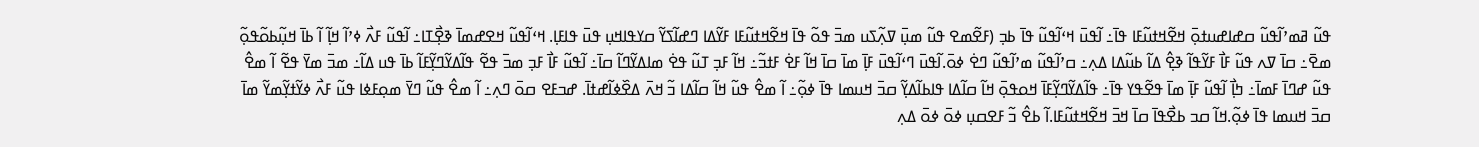ߟߎ߬ ߥߘߴߊ߬ߟߎ߬ ߛߝߊߝߎߙߋ߲߫ ߞߐ߬ߞߙߎ߬ߓߊ ߟߊ߫߸ ߊ߬ߟߎ߫ ߞߵߊ߬ߟߎ߬ ߟߊ߫ ߕߏ߲ (ߓߐ߬ߘߐ ߟߎ߬ ߘߎ߲߫ ߜߍ߲߬ߖߎ ߘߏ߫ ߟߋ߬ ߟߊ߫ ߞߐ߬ߞߙߎ߬ߓߊ ߓߌ߬ߡߊ ߣߝߊ߬ߖߌ߬ ߛߌߟߊߞߎ߲ ߟߎ߫ ߟߊߓߊ߲. ߞߵߊ߬ߟߎ߬ ߞߐߝߘߊ߫ ߢߐ߲߯ߠߊ߸ ߊ߬ߟߎ߬ ߓߍ߯ ߦߴߊ߬ ߞߊ߲߬ ߊ߬ ߕߊ߫ ߞߎ߲߬ߕߋ߬ߟߋ߲߬ ߘߐ߫߸ ߛߊ߫ ߜߍ ߟߎ߬ ߓߊ߯ ߓߌ߬ߟߊ߬ ߢߐ߲߮ ߡߊ߬ ߕߎ߬ߡߊ ߡߍ߲߸ ߛߴߊ߬ߟߎ߬ ߘߴߊ߬ߟߎ߬ ߣߐ߭ ߦߋ߫.ߊ߬ߟߎ߫ ߣߵߊ߬ߟߎ߫ ߓߊ߲߫ ߘߊ߫ ߛߊ߫ ߞߊ߬ ߓߐ߭ ߓߙߏ߬߸ ߞߊ߬ ߓߏ߲ ߠߎ߬ ߟߐ߭ ߘߊߡߌ߬ߣߊ߬ ߛߊ߫߸ ߊ߬ߟߎ߬ ߓߊ߯ ߓߏ߲ ߘߏ߫ ߟߐ߬ ߟߊ߬ߡߌ߬ߣߌ߲߬ߓߊ߬ ߕߊ߫ ߟߎ ߡߊ߬߸ ߘߏ߫ ߘߌ߫ ߟߐ߬ ߊ߬ ߘߐ߮ ߟߎ߬ ߝߣߊ߫ ߓߘߊ߫߸ ߤߊ߲߯ ߊ߬ߟߎ߬ ߓߊ߲߫ ߘߊ߫ ߟߐ߬ߟߌ ߟߊ߫߸ ߟߊ߬ߡߌ߬ߣߌ߲߬ߓߊ߫ ߞߋߟߋ߲߫ ߞߊ߬ ߛߊ߬ߡߊ ߟߊߕߊ߬ߡߌ߲߬ ߛߏ߫ ߞߎߘߊ ߟߊ߫ ߦߋ߲߬߸ ߊ߬ ߘߐ߮ ߟߎ߬ ߞߊ߬ ߛߊ߬ߡߊ ߏ߬ ߞߍ߫ ߡߐ߰ߦߊ߬ߝߙߊ߫. ߝߏߓߐ ߛߋ߫ ߣߍ߲߸ ߊ߬ ߘߐ߮ ߟߎ߬ ߣߌ߫ ߘߋ߲ߓߦߊ ߟߎ߬ ߓߍ߯ ߦߌ߬ߙߌ߲߬ߘߌ߬ ߘߊ߫ ߛߏ߫ ߞߎߘߊ ߟߊ߫ ߦߋ߲߬.ߞߊ߬ ߛߏ ߕߐ߯ߟߊ߫ ߛߊ߫ ߞߏ߫ ߞߐ߬ߞߙߎ߬ߓߊ.ߊ߬ ߕߐ߮ ߏ߬ ߓߐߛߎ߲ ߦߋ߫ ߦߋ߫ ߡߍ߲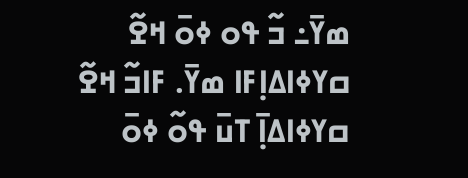ߘߌ߫߸ ߏ߬ ߟߋ ߦߋ߫ ߞߐ߬ ߛߌߦߊߡߊ߲ߓߊ ߘߌ߫. ߓߊߏ߬ ߞߐ߬ ߛߌߦߊߡߊ߲߫ ߠߎ߫ ߟߋ߬ ߦߋ߫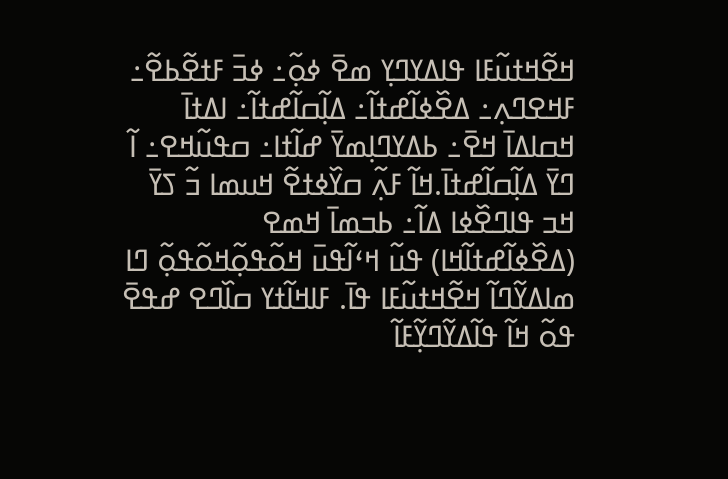ߞߐ߬ߞߙߎ߬ߓߊ ߟߊߡߌߣߌ߲ ߘߐ߫ ߦߋ߲߬߸ ߦߏ߫ ߓߙߐ߬ߕߐ߬߸ ߓߞߐߣߍ߲߸ ߡߐ߰ߦߊ߬ߝߙߊ߬߸ ߡߊ߲߬ߛߊ߬ߝߙߊ߬߸ ߊߡߙߊ߫ ߞߛߊߡߊ߫ ߞߐ߫߸ ߕߡߌߣߊ߲ߘߌ߫ ߝߊ߬ߙߊ߸ ߛߟߎ߬ߞߐ߸ ߊ߬ ߣߌ߫ ߡߊ߲߬ߛߊ߬ߝߙߊ߫.ߞߊ߬ ߓߍ߲߬ ߛߌ߰ߦߙߐ߬ ߞߎߘߊ ߏ߬ ߖߌ߫ ߞߏ ߟߊߣߐ߰ߦߊ ߡߊ߬߸ ߕߏߘߊ߫ ߞߘߐ (ߡߐ߰ߦߊ߬ߝߙߊ߬ߞߊ) ߟߎ߬ ߞߵߊ߬ߟߎ߫ ߞߋ߬ߟߋ߲߬ߞߋ߬ߟߋ߲߬ ߣߊ ߘߊߡߌ߬ߣߊ߬ ߞߐ߬ߞߙߎ߬ߓߊ ߟߊ߫. ߓߊߞߊ߬ߙߌ ߛߊ߰ߣߐ ߝߟߐ߫ ߟߋ߬ ߞߊ߬ ߟߊ߬ߡߌ߬ߣߌ߲߬ߓߊ߬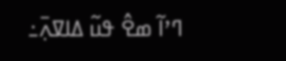ߣߴߊ߬ ߘߐ߮ ߟߎ߬ ߡߊߜߍ߲߫߸